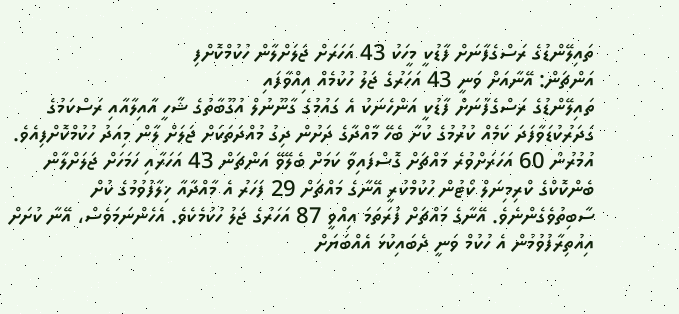ތައިލޭންޑުގެ ރަސްގެފާނަށް ފާޑުކީ މީހަކު 43 އަހަރަށް ޖަލަށްލާން ހުކުމްކޮށްފި
އަންޗަން: އޭނާއަށް ވަނީ 43 އަހަރުގެ ޖަލު ހުކުމެއް އިއްވާފައި
ތައިލޭންޑުގެ ރަސްގެފާނަށް ފާޑުކީ އަންހެނަކު އެ ގައުމުގެ ގާނޫނުލް އުގޫބާތުގެ ޝާހީ އާއިލާއާއި ރަސްކަމުގެ ގަދަރުކުޑަވާފަދަ ކަމެއް ކުރުމުގެ ކުށާ ބެހޭ މާއްދާގެ ދަށުން ދިގު މުއްދަތަކަށް ޖަލަށް ލާން މިއަދު ހުކުމްކޮށްފިއެވެ.
އުމުރުން 60 އަހަރަށްވުރެ މައްޗަށް ގޮސްފައިވާ ކަމަށް ބެލޭވޭ އަންޗަން 43 އަހަރާއި ހަމަހަށް ޖަލަށްލާން ބެންކޮކްގެ ކްރިމިނަލް ކޯޓުން ހުކުމްކުރީ އޭނާގެ މައްޗަށް 29 ފަހަރު އެ މާއްދާއާ ޚިލާފުވުމުގެ ކުށް ސާބިތުވެގެންނެވެ. އޭނާގެ މައްޗަށް ފުރަތަމަ އިއްވީ 87 އަހަރުގެ ޖަލު ހުކުމެކެވެ. އެހެންނަމަވެސް، އޭނާ ކުށަށް އިއުތިރާފުވުމުން އެ ހުކުމް ވަނީ ދެބައިކުޅަ އެއްބަޔަށް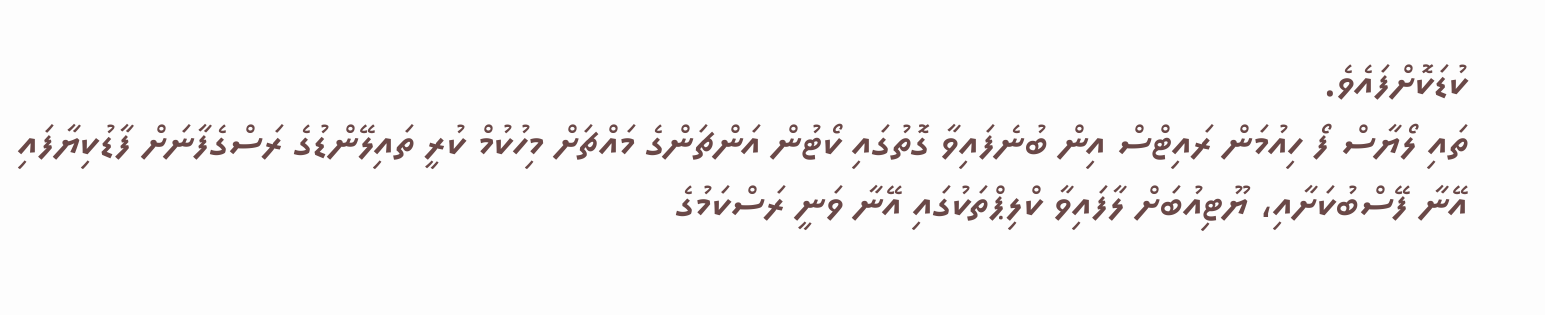ކުޑަކޮށްފައެވެ.
ތައި ލޯޔާސް ފޯ ހިއުމަން ރައިޓްސް އިން ބުނެފައިވާ ގޮތުގައި ކޯޓުން އަންޗަންގެ މައްޗަށް މިހުކުމް ކުރީ ތައިލޭންޑުގެ ރަސްގެފާނަށް ފާޑުކިޔާފައި އޭނާ ފޭސްބުކަށާއި، ޔޫޓިއުބަށް ލާފައިވާ ކްލިޕްތަކުގައި އޭނާ ވަނީ ރަސްކަމުގެ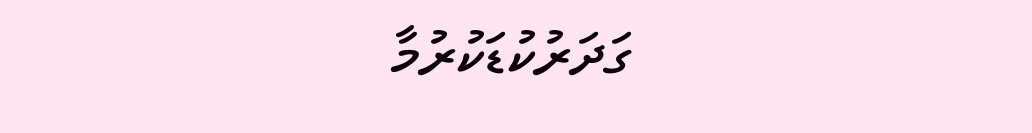ގަދަރުކުޑަކުރުމާ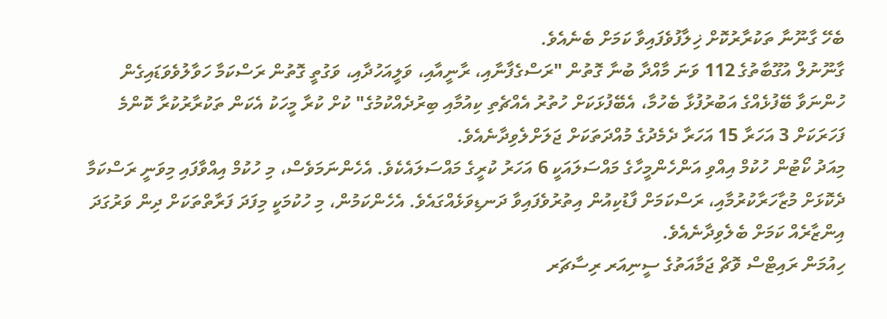ބެހޭ ގާނޫނާ ތަކުރާރުކޮށް ޚިލާފުވެފައިވާ ކަމަށް ބެނެއެވެ.
ގާނޫނުލް އުގޫބާތުގެ 112 ވަނަ މާއްދާ ބުނާ ގޮތުން "ރަސްގެފާނާއި، ރާނީއާއި، ވަލީއަހުދާއި، ވަގުތީ ގޮތުން ރަސްކަމާ ހަވާލުވެވަޑައިގެން ހުންނަވާ ބޭފުޅެއްގެ އަބުރުފުޅާ ބެހުމާ، އެބޭފުޅަކަށް ހުތުރު އެއްޗެތި ކިއުމާއި ބިރުދެއްކުމުގެ" ކުށް ކުރާ މީހަކު އެކަން ތަކުރާރުކުރާ ކޮންމެ ފަހަރަކަށް 3 އަހަރާ 15 އަހަރާ ދެމެދުގެ މުއްދަތަކަށް ޖަލަށްލެވިދާނެއެވެ.
މިއަދު ކޯޓުން ހުކުމް އިއްވި އަންހެންމީހާގެ މައްސަލައަކީ 6 އަހަރު ކުރީގެ މައްސަލައެކެވެ. އެހެންނަމަވެސް، މި ހުކުމް އިއްވާފައި މިވަނީ ރަސްކަމާ ދެކޮޅަށް މުޒާހަރާކުރުމާއި، ރަސްކަމަށް ފާޑުކިއުން އިތުރުވެފައިވާ ދަނޑިވަޅެއްގައެވެ. އެހެންކަމުން، މި ހުކުމަކީ މިފަދަ ފަރާތްތަކަށް ދިން ވަރުގަދަ އިންޒާރެއް ކަމަށް ބެލެވިދާނެއެވެ.
ހިއުމަން ރައިޓްސް ވޮޗް ޖަމާއަތުގެ ސީނިއަރ ރިސާޗަރ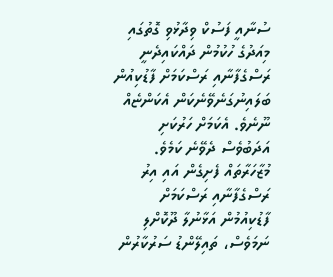ސުނާއީ ފަސުކް ވިދާޅުވި ގޮތުގައި މިއަދުގެ ހުކުމުން ދައްކައިދެނީ ރަސްގެފާނާއި ރަސްކަމަށް ފާޑުކިއުން ބަލައިނުގަނެވޭނެކަން އެކަންޏެއް ނޫނެވެ. އެކަމަށް ހަރުކަށި އަދަބުވެސް ދެވޭނެ ކަމެވެ.
މުޒާހަރާތައް ފެށިގެން އައި އިރު ރަސްގެފާނާއި ރަސްކަމަށް ފާޑުކިއުމުން އަޅާނުލާ ދޫކޮށްލި ނަމަވެސް، ތައިލޭންޑު ސަރުކާރުން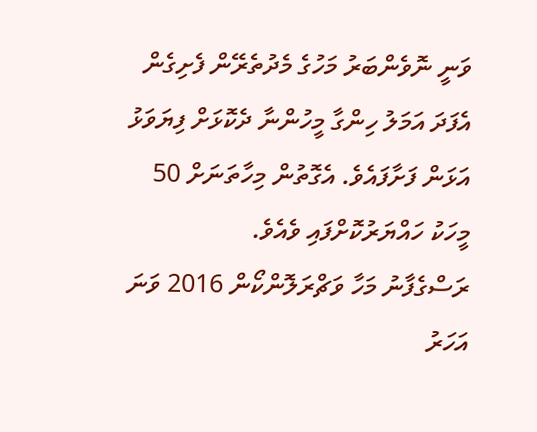ވަނީ ނޮވެންބަރު މަހުގެ މެދުތެރޭން ފެށިގެން އެފަދަ އަމަލު ހިންގާ މީހުންނާ ދެކޮޅަށް ފިޔަވަޅު އަޅަން ފަށާފައެވެ. އެގޮތުން މިހާތަނަށް 50 މީހަކު ހައްޔަރުކޮށްފައި ވެއެވެ.
ރަސްގެފާނު މަހާ ވަޗްރަލޮންކޯން 2016 ވަނަ އަހަރު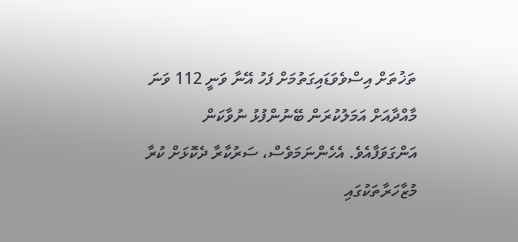ތަޚުތަށް އިސްވެވަޑައިގަތުމަށް ފަހު އޭނާ ވަނީ 112 ވަނަ މާއްދާއަށް އަމަލުކުރަން ބޭނުންފުޅު ނުވާކަން އަންގަވަފާއެވެ. އެހެންނަމަވެސް، ސަރުކާރާ ދެކޮޅަށް ކުރާ މުޒާހަރާތަކުގައި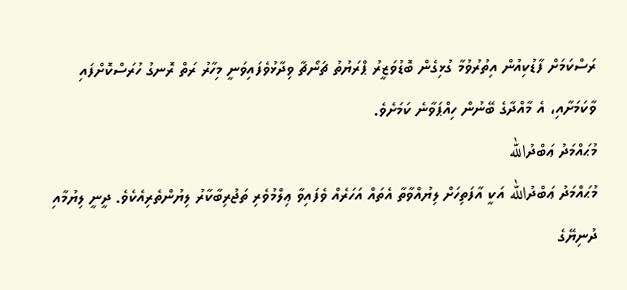ރަސްކަމަށް ފާޑުކިއުން އިތުރުވުމާ ގުޅިގެން ބޮޑުވަޒީރު ޕްރަޔުތު ޗަނޯޗާ ވިދާޅުވެފައިވަނީ މިހާރު ރަތް ރޮނގު ހުރަސްކޮށްފައި ވާކަމަށާއި، އެ މާއްދާގެ ބޭނުން ހިއްޕަވާނެ ކަމަށެވެ.
މުޙައްމަދު ޢަބްދުالله
މުޙައްމަދު ޢަބްދުالله އަކީ އާފަތިހަށް ލިޔުއްވާތާ އެތައް އަހަރެއް ވެފައިވާ ޢިލްމުވެރި ތަޖުރިބާކާރު ލިޔުންތެރިއެކެވެ. ދީނީ ލިޔުމާއި ދުނިޔޭގެ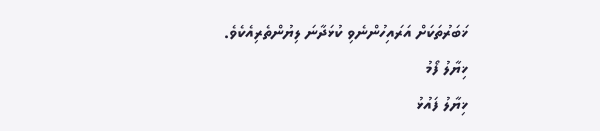ޚަބަރުތަކަށް އަރައިހުންނެވި ކުޅަދާނަ ލިޔުންތެރިއެކެވެ.
ޚިޔާލު ފޯމު
ޚިޔާލު ފައުޅު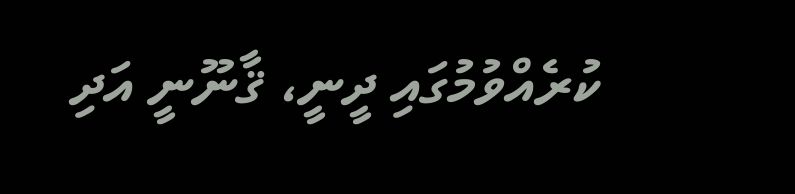ކުރެއްވުމުގައި ދީނީ، ޤާނޫނީ އަދި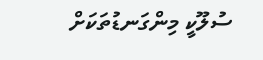ސުލޫކީ މިންގަނޑުތަކަށް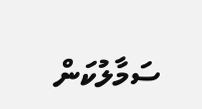ސަމާލުކަން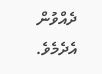ދެއްވުން އެދެމެވެ.